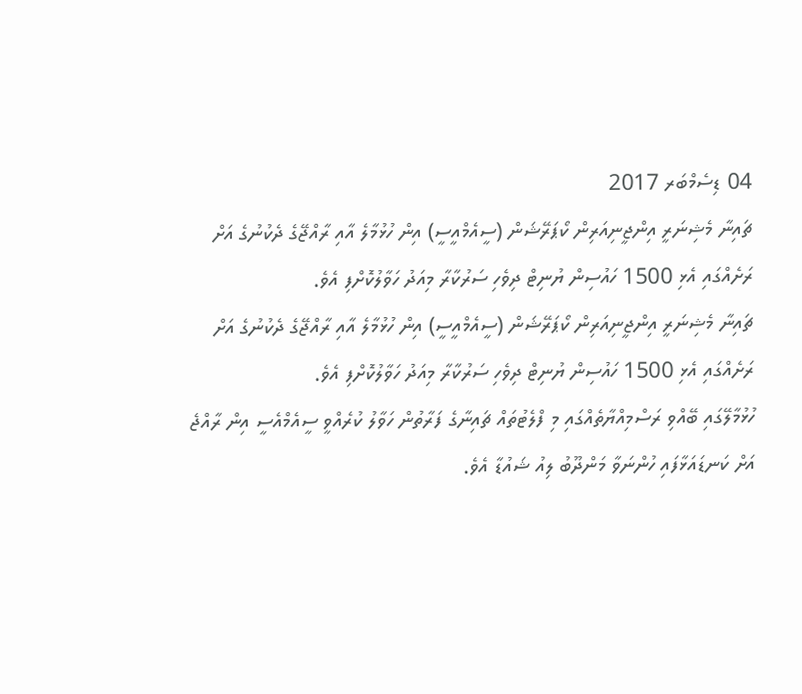04 ޑިސެމްބަރ 2017
ޗައިނާ މެޝިނަރީ އިންޖީނިއަރިން ކޯޕަރޭޝަން (ސީއެމްއީސީ) އިން ހުޅުމާލެ އާއި ރާއްޖޭގެ ދެކުނުގެ އަށް ރަށެއްގައި އެޅި 1500 ހައުސިން ޔުނިޓް ދިވެހި ސަރުކާރާ މިއަދު ހަވާލުކޮށްފި އެވެ.
ޗައިނާ މެޝިނަރީ އިންޖީނިއަރިން ކޯޕަރޭޝަން (ސީއެމްއީސީ) އިން ހުޅުމާލެ އާއި ރާއްޖޭގެ ދެކުނުގެ އަށް ރަށެއްގައި އެޅި 1500 ހައުސިން ޔުނިޓް ދިވެހި ސަރުކާރާ މިއަދު ހަވާލުކޮށްފި އެވެ.
ހުޅުމާލޭގައި ބޭއްވި ރަސްމިއްޔާތެއްގައި މި ފްލެޓުތައް ޗައިނާގެ ފަރާތުން ހަވާލު ކުރެއްވީ ސީއެމްއެސީ އިން ރާއްޖެ އަށް ކަނޑައަޅާފައި ހުންނަވާ މަންދޫބު ލިއު ޝައުޑާ އެވެ.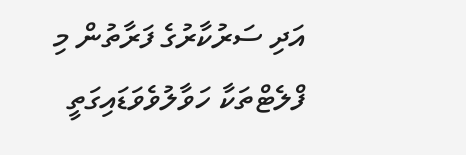އަދި ސަރުކާރުގެ ފަރާތުން މި ފްލެޓްތަކާ ހަވާލުވެވަޑައިގަތީ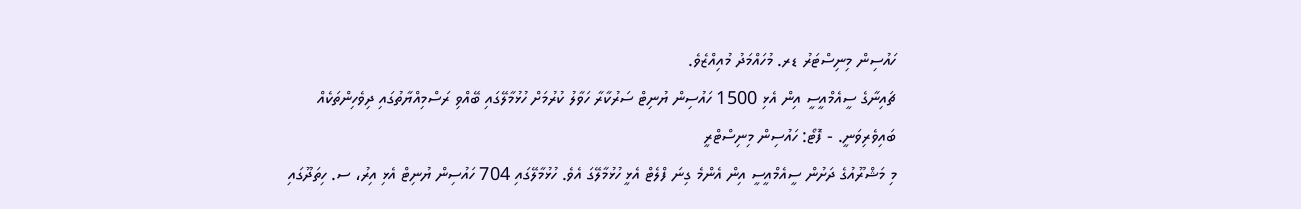ހައުސިން މިނިސްޓަރު ޑރ. މުހައްމަދު މުއިއްޒެވެ.
ޗައިނާގެ ސީއެމްއީސީ އިން އެޅި 1500 ހައުސިން ޔުނިޓް ސަރުކާރާ ހަވާލު ކުރުމަށް ހުޅުމާލޭގައި ބޭއްވި ރަސްމިއްޔާތުގައި ދިވެހިންތަކެއް ބައިވެރިވަނީ. - ފޮޓޯ: ހައުސިން މިނިސްޓްރީ
މި މަޝްރޫއުގެ ދަށުން ސީއެމްއީސީ އިން އެންމެ ގިނަ ފްލެޓް އެޅީ ހުޅުމާލޭގަ އެވެ. ހުޅުމާލޭގައި 704 ހައުސިން ޔުނިޓް އެޅި އިރު، ސ. ހިތަދޫގައި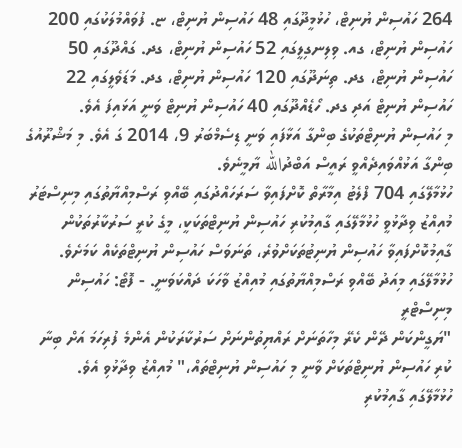264 ހައުސިން ޔުނިޓް، ހުޅުމީދޫގައި 48 ހައުސިން ޔުނިޓް، ޏ. ފުވައްމުލަކުގައި 200 ހައުސިން ޔުނިޓް، ގއ. ވިލިނގިލީގައި 52 ހައުސިން ޔުނިޓް، ގދ. ގައްދޫގައި 50 ހައުސިން ޔުނިޓް، ގދ. ތިނަދޫގައި 120 ހައުސިން ޔުނިޓް، ގދ. މަޑަވެލީގައި 22 ހައުސިން ޔުނިޓް އަދި ގދ. ހޯޑެއްދޫގައި 40 ހައުސިން ޔުނިޓް ވަނީ އަޅައިފަ އެވެ.
މި ހައުސިން ޔުނިޓްތަކުގެ ބިންގާ އަޅާފައި ވަނީ ޑިސެމްބަރު 9، 2014 ގަ އެވެ. މި މަޝްރޫއުގެ ބިންގާ އަޅުއްވައިދެއްވީ ރައީސް އަބްދުالله ޔާމީނެވެ.
ހުޅުމާލޭގައި 704 ފްލެޓު އިމާރާތް ކޮށްފައިވާ ސަރަހައްދުގައި ބޭއްވި ރަސްމިއްޔާތުގައި މިނިސްޓަރު މުއިއްޒު ވިދާޅުވީ ހުޅުމާލޭގައި ގާއިމުކުރި ހައުސިން ޔުނިޓްތަކަކީ، މީގެ ކުރީ ސަރުކާރުތަކުން ގާއިމުކޮށްފައިވާ ހައުސިން ޔުނިޓުތަކަށްވުރެ، ތަނަވަސް ހައުސިން ޔުނިޓްތަކެއް ކަމަށެވެ.
ހުޅުމާލޭގައި މިއަދު ބޭއްވި ރަސްމިއްޔާތުގައި މުއިއްޒު ވާހަކަ ދައްކަވަނީ. - ފޮޓޯ: ހައުސިން މިނިސްޓްރީ
"ޔަގީންކަން ދޭން ކެރޭ މިހާތަނަށް ރައްޔިތުންނަށް ސަރުކާރަކުން އެންމެ ފުރިހަމަ އަށް ބިނާ ކުރި ހައުސިން ޔުނިޓްތަކަށް ވާނީ މި ހައުސިން ޔުނިޓްތައް،" މުއިއްޒު ވިދާޅުވި އެވެ.
ހުޅުމާލޭގައި ގާއިމުކުރި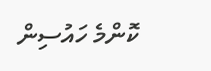ކޮންމެ ހައުސިން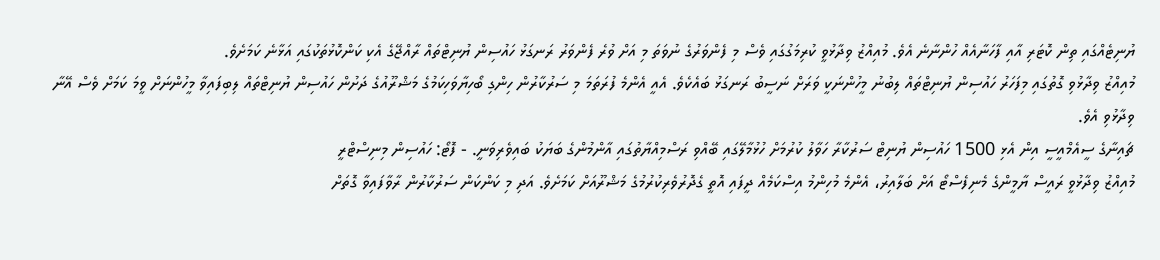ޔުނިޓެއްގައި ތިން ކޮޓަރި އާއި ފާހަނާއެއް ހުންނާނެ އެވެ. މުއިއްޒު ވިދާޅުވީ ކުރިމަގުގައި ވެސް މި ފެންވަރުގެ ނުވަތަ މި އަށް ވުރެ ފެންވަރު ރަނގަޅު ހައުސިން ޔުނިޓްތައް ރާއްޖޭގެ އެކި ކަންކޮޅުތަކުގައި އަޅާނެ ކަމަށެވެ.
މުއިއްޒު ވިދާޅުވި ގޮތުގައި މިފަހަރު ހައުސިން ޔުނިޓްތައް ލިބުނު މީހުންނަކީ ވަރަށް ނަސީބު ރަނގަޅު ބައެކެވެ. އެއީ އެންމެ ފުރަތަމަ މި ސަރުކާރުން ހިންގި ބޯހިޔާވަހިކަމުގެ މަޝްރޫއުގެ ދަށުން ހައުސިން ޔުނިޓްތައް ލިބިފައިވާ މީހުންނަށް ވީމަ ކަމަށް ވެސް އޭނާ ވިދާޅުވި އެވެ.
ޗައިނާގެ ސީއެމްއީސީ އިން އެޅި 1500 ހައުސިން ޔުނިޓް ސަރުކާރާ ހަވާލު ކުރުމަށް ހުޅުމާލޭގައި ބޭއްވި ރަސްމިއްޔާތުގައި އާންމުންގެ ބަޔަކު ބައިވެރިވަނީ. - ފޮޓޯ: ހައުސިން މިނިސްޓްރީ
މުއިއްޒު ވިދާޅުވީ ރައީސް ޔާމީންގެ މެނިފެސްޓޯ އަށް ބަލާއިރު، އެންމެ މުހިންމު އިސްކަމެއް ދީފައި އޮތީ ގެދޮރުވެރިކުރުމުގެ މަޝްރޫއަށް ކަމަށެވެ. އަދި މި ކަންކަން ސަރުކާރުން ރާވާފައިވާ ގޮތަށް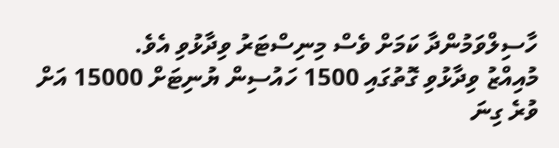ހާސިލްވަމުންދާ ކަމަށް ވެސް މިނިސްޓަރު ވިދާޅުވި އެވެ.
މުއިއްޒު ވިދާޅުވި ގޮތުގައި 1500 ހައުސިން ޔުނިޓަށް 15000 އަށް ވުރެ ގިނަ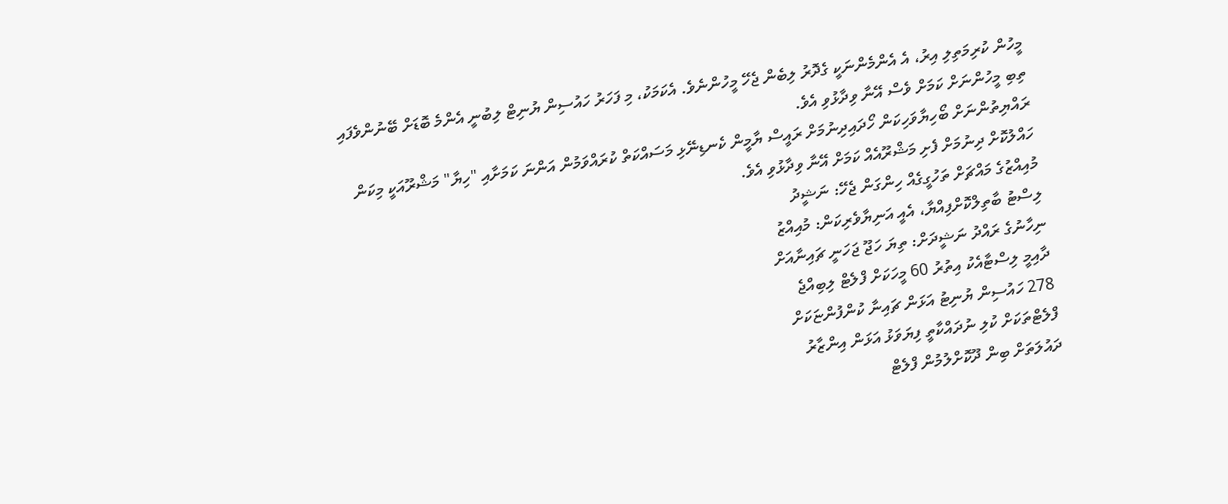މީހުން ކުރިމަތިލި އިރު، އެ އެންމެންނަކީ ގެދޮރު ލިބެން ޖެހޭ މީހުންނެވެ. އެކަމަކު، މި ފަހަރު ހައުސިން ޔުނިޓް ލިބުނީ އެންމެ ބޮޑަށް ބޭނުންވެފައި ތިބި މީހުންނަށް ކަމަށް ވެސް އޭނާ ވިދާޅުވި އެވެ.
ރައްޔިތުންނަށް ބޯހިޔާވަހިކަން ހޯދައިދިނުމަށް ރައީސް ޔާމީން ކެނޑިނޭޅި މަސައްކަތް ކުރައްވަމުން އަންނަ ކަމަށާއި "ހިޔާ" މަޝްރޫއަކީ މިކަން ހައްލުކޮށް ދިނުމަށް ފެށި މަޝްރޫއެއް ކަމަށް އޭނާ ވިދާޅުވި އެވެ.
މުއިއްޒުގެ މައްޗަށް ތަހުގީގެއް ހިންގަން ޖެހޭ: ނަޝީދު
ލިސްޓު ބާތިލްކޮށްފިއްޔާ، އެއީ އަނިޔާވެރިކަން: މުއިއްޒު
ނިހާނުގެ ރައްދު ނަޝީދަށް: ތިޔަ ހަޖޫ ޖަހަނީ ޗައިނާއަށް
ދާއިމީ ލިސްޓާއެކު އިތުރު 60 މީހަކަށް ފްލެޓް ލިބިއްޖެ
278 ހައުސިން ޔުނިޓު އަޅަން ޗައިނާ ކުންފުންޏަކަށް
ފްލެޓްތަކަށް ކުލި ނުދައްކާތީ ފިޔަވަޅު އަޅަން އިންޒާރު
ދައުލަތަށް ބިން ދޫކޮށްލުމުން ފްލެޓް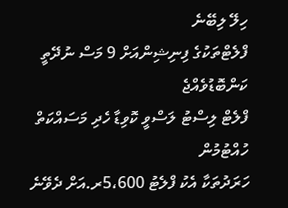ހިލޭ ލިބޭނެ
ފްލެޓްތަކުގެ ފިނިޝިންއަށް 9 މަސް ނުދޭތީ ކަންބޮޑުވެއްޖެ
ފްލެޓް ލިސްޓު ލަސްވީ ކޮވިޑާ ހެދި މަސައްކަތް ހުއްޓުމުން
ހަރަދުތަކާ އެކު ފްލެޓު 5،600ރ.އަށް ދެވޭނެ